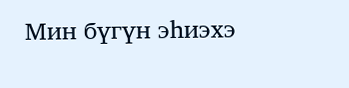Мин бүгүн эһиэхэ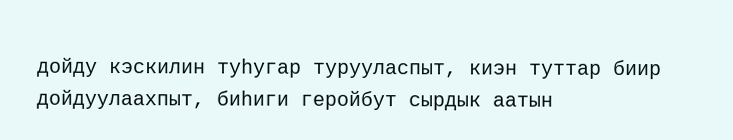дойду кэскилин туһугар турууласпыт, киэн туттар биир дойдуулаахпыт, биһиги геройбут сырдык аатын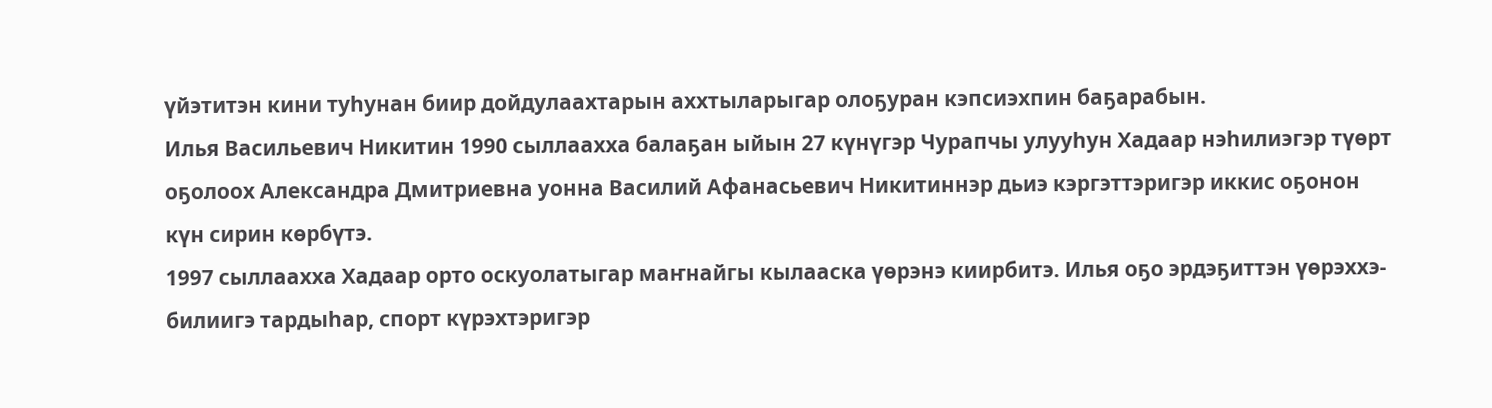үйэтитэн кини туһунан биир дойдулаахтарын аххтыларыгар олоҕуран кэпсиэхпин баҕарабын.
Илья Васильевич Никитин 1990 сыллаахха балаҕан ыйын 27 күнүгэр Чурапчы улууһун Хадаар нэһилиэгэр түөрт оҕолоох Александра Дмитриевна уонна Василий Афанасьевич Никитиннэр дьиэ кэргэттэригэр иккис оҕонон күн сирин көрбүтэ.
1997 сыллаахха Хадаар орто оскуолатыгар маҥнайгы кылааска үөрэнэ киирбитэ. Илья оҕо эрдэҕиттэн үөрэххэ-билиигэ тардыһар, спорт күрэхтэригэр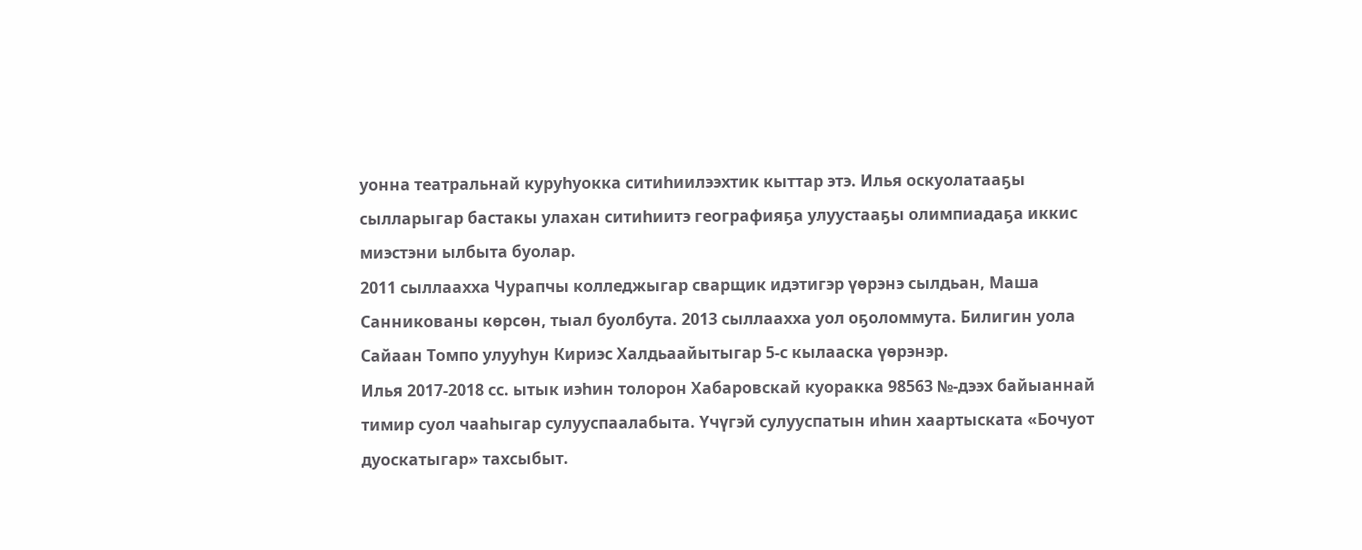уонна театральнай куруһуокка ситиһиилээхтик кыттар этэ. Илья оскуолатааҕы сылларыгар бастакы улахан ситиһиитэ географияҕа улуустааҕы олимпиадаҕа иккис миэстэни ылбыта буолар.
2011 сыллаахха Чурапчы колледжыгар сварщик идэтигэр үөрэнэ сылдьан, Маша Санникованы көрсөн, тыал буолбута. 2013 сыллаахха уол оҕоломмута. Билигин уола Сайаан Томпо улууһун Кириэс Халдьаайытыгар 5-с кылааска үөрэнэр.
Илья 2017-2018 сс. ытык иэһин толорон Хабаровскай куоракка 98563 №-дээх байыаннай тимир суол чааһыгар сулууспаалабыта. Үчүгэй сулууспатын иһин хаартыската «Бочуот дуоскатыгар» тахсыбыт.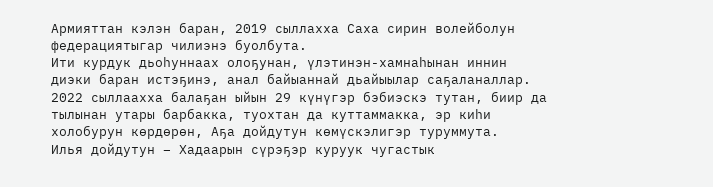Армияттан кэлэн баран, 2019 сыллахха Саха сирин волейболун федерациятыгар чилиэнэ буолбута.
Ити курдук дьоһуннаах олоҕунан, үлэтинэн-хамнаһынан иннин диэки баран истэҕинэ, анал байыаннай дьайыылар саҕаланаллар. 2022 сыллаахха балаҕан ыйын 29 күнүгэр бэбиэскэ тутан, биир да тылынан утары барбакка, туохтан да куттаммакка, эр киһи холобурун көрдөрөн, Аҕа дойдутун көмүскэлигэр туруммута.
Илья дойдутун – Хадаарын сүрэҕэр куруук чугастык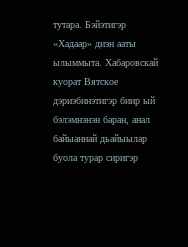тутара. Бэйэтигэр «Хадаар» диэн ааты ылыммыта. Хабаровскай куорат Вятское дэриэбинэтигэр биир ый бэлэмнэнэн баран, анал байыаннай дьайыылар буола турар сиригэр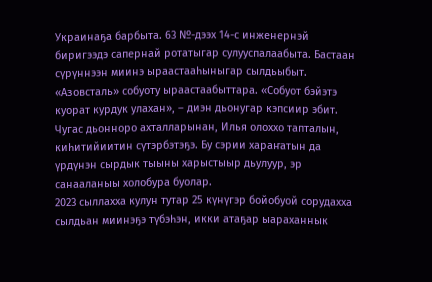Украинаҕа барбыта. 63 №-дээх 14-с инженернэй биригээдэ сапернай ротатыгар сулууспалаабыта. Бастаан сүрүннээн миинэ ыраастааһыныгар сылдьыбыт. «Азовсталь» собуоту ыраастаабыттара. «Собуот бэйэтэ куорат курдук улахан», – диэн дьонугар кэпсиир эбит.
Чугас дьонноро ахталларынан, Илья олоххо тапталын, киһитийиитин сүтэрбэтэҕэ. Бу сэрии хараҥатын да үрдүнэн сырдык тыыны харыстыыр дьулуур, эр санааланыы холобура буолар.
2023 сыллахха кулун тутар 25 күнүгэр бойобуой сорудахха сылдьан миинэҕэ түбэһэн, икки атаҕар ыараханнык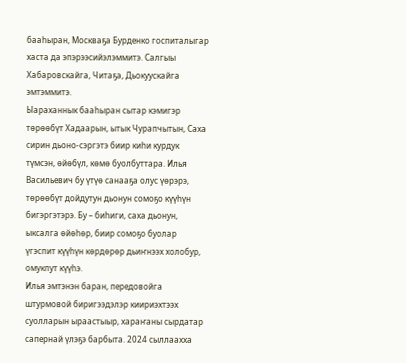бааһыран, Москваҕа Бурденко госпиталыгар хаста да эпэрээсийэлэммитэ. Салгыы Хабаровскайга, Читаҕа, Дьокуускайга эмтэммитэ.
Ыараханнык бааһыран сытар кэмигэр төрөөбүт Хадаарын, ытык Чурапчытын, Саха сирин дьоно-сэргэтэ биир киһи курдук түмсэн, өйөбүл, көмө буолбуттара. Илья Васильевич бу үтүө санааҕа олус үөрэрэ, төрөөбүт дойдутун дьонун сомоҕо күүһүн бигэргэтэрэ. Бу – биһиги, саха дьонун, ыксалга өйөһөр, биир сомоҕо буолар үгэспит күүһүн көрдөрөр дьиҥнээх холобур, омукпут күүһэ.
Илья эмтэнэн баран, передовойга штурмовой биригээдэлэр киириэхтээх суолларын ыраастыыр, хараҥаны сырдатар сапернай үлэҕэ барбыта. 2024 сыллаахха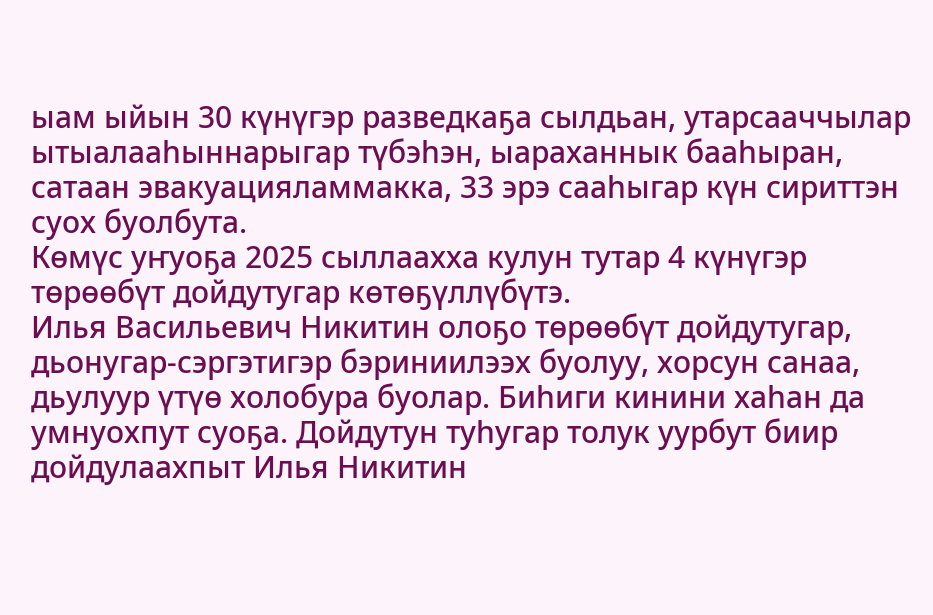ыам ыйын 30 күнүгэр разведкаҕа сылдьан, утарсааччылар ытыалааһыннарыгар түбэһэн, ыараханнык бааһыран, сатаан эвакуацияламмакка, 33 эрэ сааһыгар күн сириттэн суох буолбута.
Көмүс уҥуоҕа 2025 сыллаахха кулун тутар 4 күнүгэр төрөөбүт дойдутугар көтөҕүллүбүтэ.
Илья Васильевич Никитин олоҕо төрөөбүт дойдутугар, дьонугар-сэргэтигэр бэриниилээх буолуу, хорсун санаа, дьулуур үтүө холобура буолар. Биһиги кинини хаһан да умнуохпут суоҕа. Дойдутун туһугар толук уурбут биир дойдулаахпыт Илья Никитин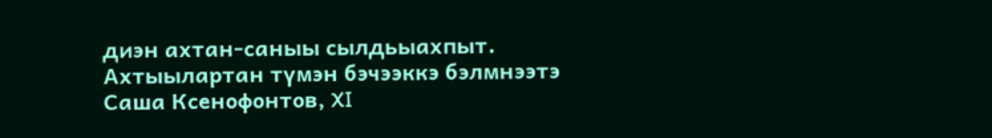диэн ахтан-саныы сылдьыахпыт.
Ахтыылартан түмэн бэчээккэ бэлмнээтэ
Саша Ксенофонтов, XI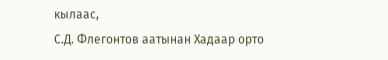кылаас,
С.Д. Флегонтов аатынан Хадаар орто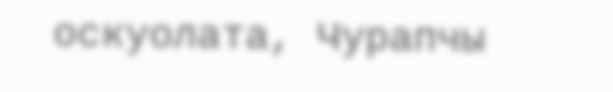оскуолата, Чурапчы